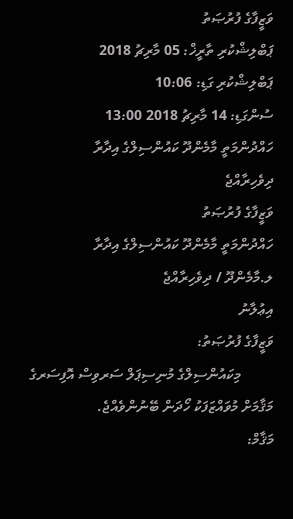ވަޒީފާގެ ފުރުޞަތު
ޕަބްލިޝްކުރި ތާރީޚް: 05 މާރިޗު 2018
ޕަބްލިޝްކުރި ގަޑި: 10:06
ސުންގަޑި: 14 މާރިޗު 2018 13:00
ހައްދުންމަތީ މާމެންދޫ ކައުންސިލްގެ އިދާރާ
ދިވެހިރާއްޖެ
ވަޒީފާގެ ފުރުޞަތު
ހައްދުންމަތީ މާމެންދޫ ކައުންސިލްގެ އިދާރާ
ލ.މާމެންދޫ / ދިވެހިރާއްޖެ
އިޢުލާނު
ވަޒީފާގެ ފުރުޞަތު:
         މިކައުންސިލްގެ މުނިސިޕަލް ސަރވިސް އޮފިސަރގެ މަޤާމަށް މުވައްޒަފަކު ހޯދަން ބޭނުންވެއްޖެ.
މަޤާމް: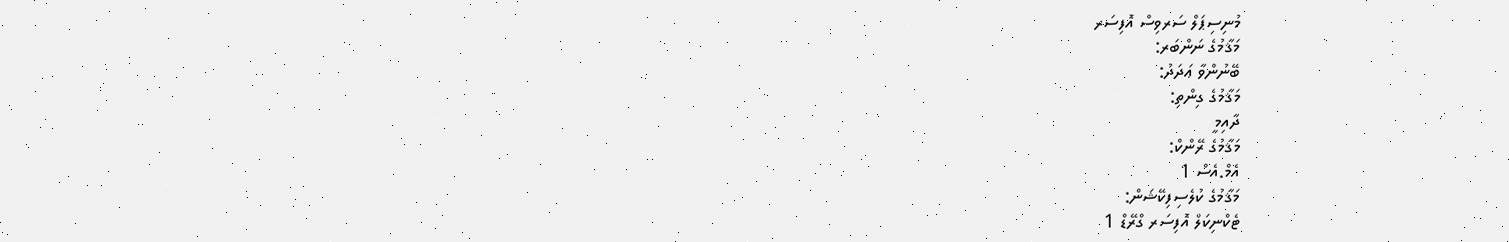މުނިސިޕަލް ސަރވިސް އޮފިސަރ
މަޤާމުގެ ނަންބަރ:
ބޭނުންވާ ޢަދަދު:
މަޤާމުގެ ގިންތި:
ދާއިމީ
މަޤާމުގެ ރޭންކް:
އެމް.އެސް 1
މަޤާމުގެ ކުލެސިފިކޭޝަން:
ޓެކްނިކަލް އޮފިސަރ ގްރޭޑް 1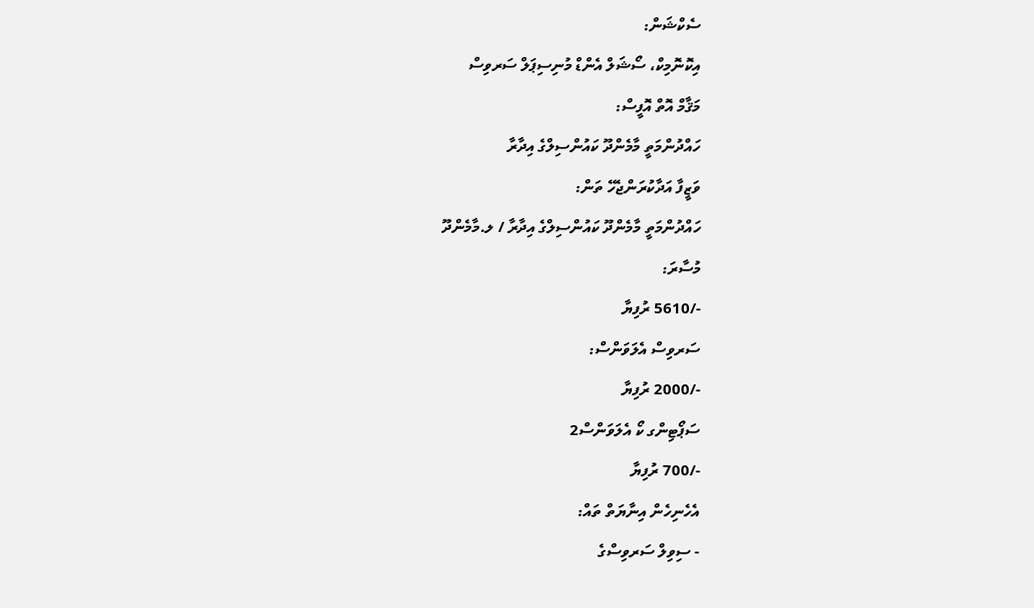ސެކްޝަން:
އިކޮނޮމިކް، ސޯޝަލް އެންޑް މުނިސިޕަލް ސަރވިސް
މަޤާމް އޮތް އޮފީސް:
ހައްދުންމަތީ މާމެންދޫ ކައުންސިލްގެ އިދާރާ
ވަޒީފާ އަދާކުރަންޖެހޭ ތަން:
ހައްދުންމަތީ މާމެންދޫ ކައުންސިލްގެ އިދާރާ / ލ.މާމެންދޫ
މުސާރަ:
-/5610 ރުފިޔާ
ސަރވިސް އެލަވަންސް:
-/2000 ރުފިޔާ
ސަޕޯޓިންގ ކޯ އެލަވަންސް2
-/700 ރުފިޔާ
އެހެނިހެން އިނާޔަތް ތައް:
- ސިވިލް ސަރވިސްގެ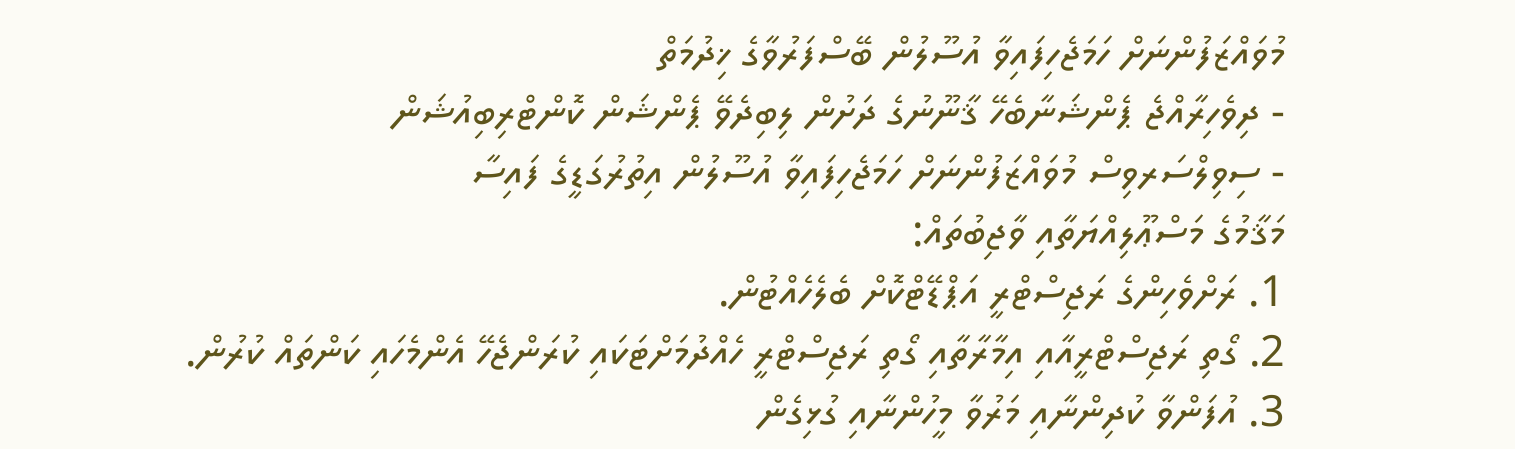މުވައްޒަފުންނަށް ހަމަޖެހިފައިވާ އުސޫލުން ބޭސްފަރުވާގެ ޚިދުމަތް
- ދިވެހިރާއްޖެ ޕެންޝަނާބެހޭ ޤާނޫނުގެ ދަށުން ލިބިދެވޭ ޕެންޝަން ކޮންޓްރިބިއުޝަން
- ސިވިލްސަރވިސް މުވައްޒަފުންނަށް ހަމަޖެހިފައިވާ އުސޫލުން އިތުރުގަޑީގެ ފައިސާ
މަޤާމުގެ މަސްޢޫލިއްޔަތާއި ވާޖިބުތައް:
1. ރަށްވެހިންގެ ރަޖިސްޓްރީ އަޕްޑޭޓްކޮށް ބެލެހެއްޓުން.
2. ގޯތި ރަޖިސްޓްރީއާއި އިމާރާތާއި ގޯތި ރަޖިސްޓްރީ ހެއްދުމަށްޓަކައި ކުރަންޖެހޭ އެންމެހައި ކަންތައް ކުރުން.
3. އުފަންވާ ކުދިންނާއި މަރުވާ މީހުންނާއި ގުޅިގެން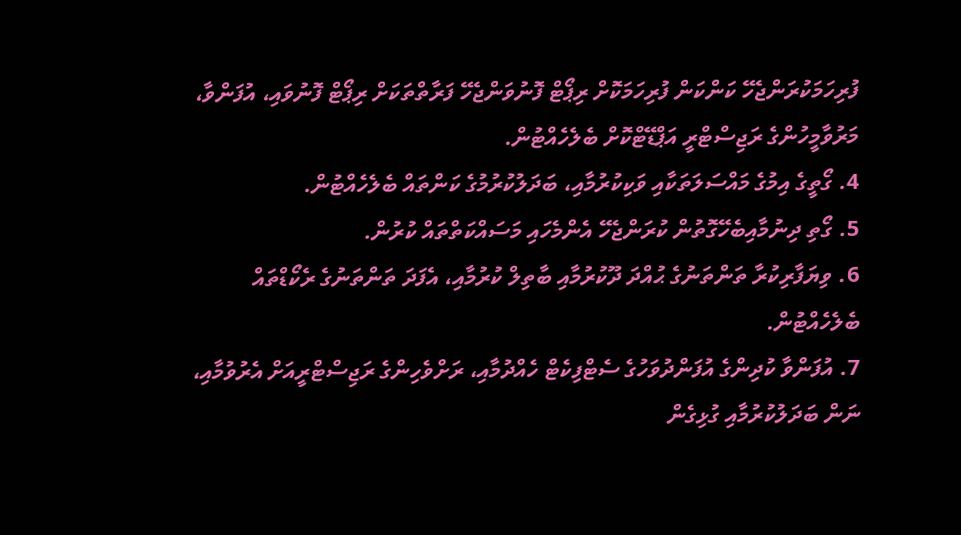ފުރިހަމަކުރަންޖެހޭ ކަންކަން ފުރިހަމަކޮށް ރިޕޯޓް ފޮނުވަންޖެހޭ ފަރާތްތަކަށް ރިޕޯޓް ފޮނުވައި، އުފަންވާ، މަރުވާމީހުންގެ ރަޖިސްޓްރީ އަޕްޑޭޓްކޮށް ބެލެހެއްޓުން.
4. ގޯތީގެ އިމުގެ މައްސަލަތަކާއި ވަކިކުރުމާއި، ބަދަލުކުރުމުގެ ކަންތައް ބެލެހެއްޓުން.
5. ގޯތި ދިނުމާއިބެހޭގޮތުން ކުރަންޖެހޭ އެންމެހައި މަސައްކަތްތައް ކުރުން.
6. ވިޔަފާރިކުރާ ތަންތަނުގެ ޙުއްދަ ދޫކުރުމާއި ބާތިލް ކުރުމާއި، އެފަދަ ތަންތަނުގެ ރެކޯޑްތައް ބެލެހެއްޓުން.
7. އުފަންވާ ކުދިންގެ އުފަންދުވަހުގެ ސެޓްފިކެޓް ހެއްދުމާއި، ރަށްވެހިންގެ ރަޖިސްޓްރީއަށް އެރުވުމާއި، ނަން ބަދަލުކުރުމާއި ގުޅިގެން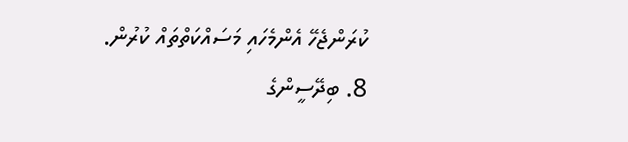ކުރަންޖެހޭ އެންމެހައި މަސައްކަތްތައް ކުރުން.
8. ބިދޭސީންގެ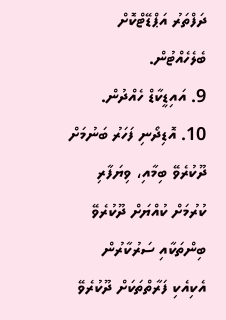ދަފްތަރު އަޕްޑޭޓްކޮށް ބެލެހެއްޓުން.
9. އައިޑީކާޑް ހެއްދުން.
10. އޮޑިދޯނި ފަހަރު ބަނުމަށް ދޫކުރެވޭ ބިމާއި، ވިޔަފާރި ކުރުމަށް ކުއްޔަށް ދޫކުރެވޭ ބިންތަކާއި ސަރުކާރުން އެކިއެކި ފަރާތްތަކަށް ދޫކުރެވޭ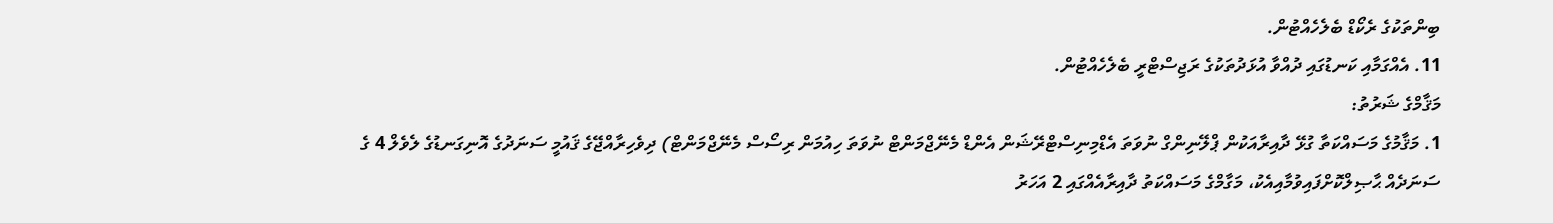ބިންތަކުގެ ރެކޯޑް ބެލެހެއްޓުން.
11. އެއްގަމާއި ކަނޑުގައި ދުއްވާ އުޅަދުތަކުގެ ރަޖިސްޓްރީ ބެލެހެއްޓުން.
މަޤާމްގެ ޝަރުތު:
1. މަޤާމުގެ މަސައްކަތާ ގުޅޭ ދާއިރާއަކުން ޕްލޭނިންގް ނުވަތަ އެޑްމިނިސްޓްރޭޝަން އެންޑް މެނޭޖްމަންޓް ނުވަތަ ހިއުމަން ރިސޯސް މެނޭޖްމަންޓް) ދިވެހިރާއްޖޭގެ ޤައުމީ ސަނަދުގެ އޮނިގަނޑުގެ ލެވެލް 4 ގެ ސަނަދެއް ޙާޞިލްކޮށްފައިވުމާއިއެކު، މަގާމްގެ މަސައްކަތު ދާއިރާއެއްގައި 2 އަހަރު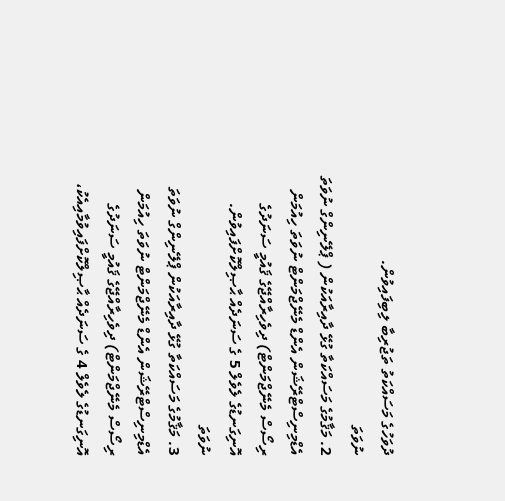ދުވަހުގެ މަސައްކަތު ތަޖުރިބާ ލިބިފައިވުން.
ނުވަތަ
2. މަޤާމުގެ މަސައްކަތާ ގުޅޭ ދާއިރާއަކުން ( ޕްލޭނިންގް ނުވަތަ އެޑްމިނިސްޓްރޭޝަން އެންޑް މެނޭޖްމަންޓް ނުވަތަ ހިއުމަން ރިސޯސް މެނޭޖްމަންޓް) ދިވެހިރާއްޖޭގެ ޤައުމީ ސަނަދުގެ އޮނިގަނޑުގެ ލެވެލް 5 ގެ ސަނަދެއް ޙާޞިލްކޮށްފައިވުން.
ނުވަތަ
3. މަޤާމުގެ މަސައްކަތާ ގުޅޭ ދާއިރާއަކުން ޕްލޭނިންގް ނުވަތަ އެޑްމިނިސްޓްރޭޝަން އެންޑް މެނޭޖްމަންޓް ނުވަތަ ހިއުމަން ރިސޯސް މެނޭޖްމަންޓް) ދިވެހިރާއްޖޭގެ ޤައުމީ ސަނަދުގެ އޮނިގަނޑުގެ ލެވެލް 4 ގެ ސަނަދެއް ޙާޞިލްކޮށްފައިވުމާއިއެކު،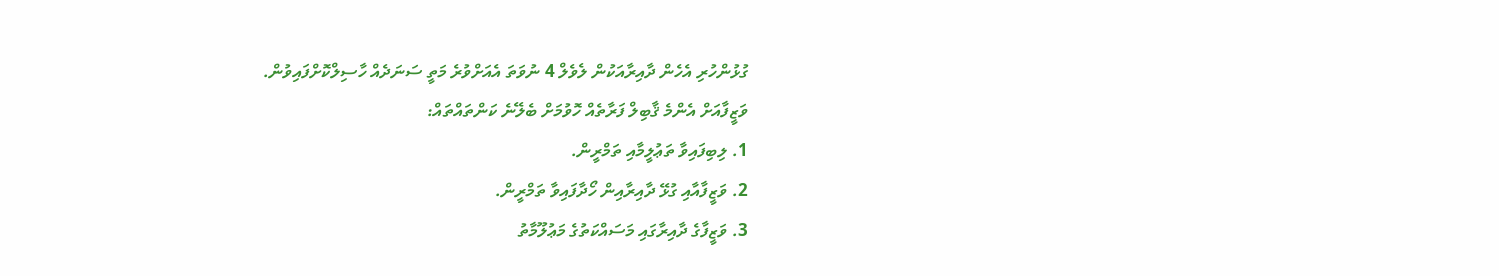ގުޅުންހުރި އެހެން ދާއިރާއަކުން ލެވެލް 4 ނުވަތަ އެއަށްވުރެ މަތީ ސަނަދެއް ހާސިލްކޮށްފައިވުން.
ވަޒީފާއަށް އެންމެ ޤާބިލް ފަރާތެއް ހޮވުމަށް ބެލޭނެ ކަންތައްތައް:
1. ލިބިފައިވާ ތަޢުލީމާއި ތަމްރީން.
2. ވަޒީފާއާއި ގުޅޭ ދާއިރާއިން ހޯދާފައިވާ ތަމްރީން.
3. ވަޒީފާގެ ދާއިރާގައި މަސައްކަތުގެ މަޢުލޫމާތު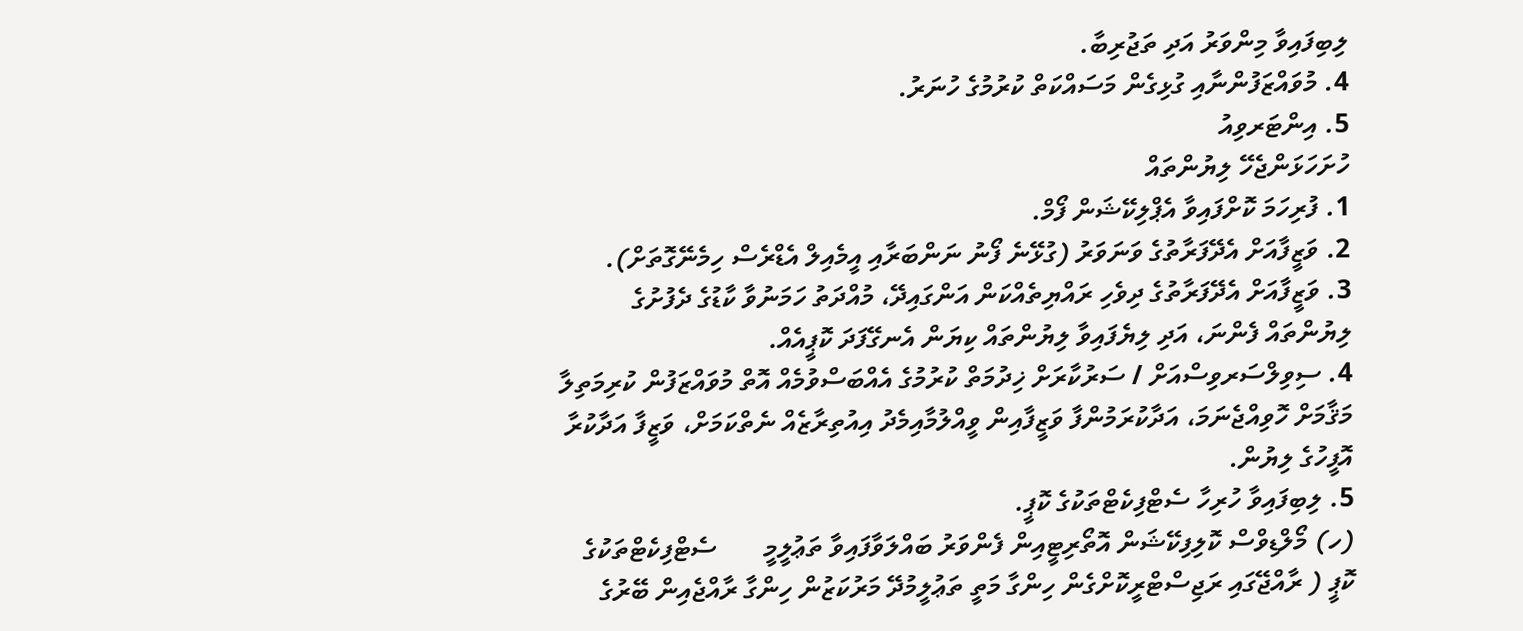ލިބިފައިވާ މިންވަރު އަދި ތަޖުރިބާ.
4. މުވައްޒަފުންނާއި ގުޅިގެން މަސައްކަތް ކުރުމުގެ ހުނަރު.
5. އިންޓަރވިއު
ހުށަހަޅަންޖެހޭ ލިޔުންތައް
1. ފުރިހަމަ ކޮށްފައިވާ އެޕްލިކޭޝަން ފޯމް.
2. ވަޒީފާއަށް އެދޭފަރާތުގެ ވަނަވަރު (ގުޅޭނެ ފޯނު ނަންބަރާއި އީމެއިލް އެޑްރެސް ހިމެނޭގޮތަށް).
3. ވަޒީފާއަށް އެދޭފަރާތުގެ ދިވެހި ރައްޔިތެއްކަން އަންގައިދޭ، މުއްދަތު ހަމަނުވާ ކާޑުގެ ދެފުށުގެ ލިޔުންތައް ފެންނަ، އަދި ލިޔެފައިވާ ލިޔުންތައް ކިޔަން އެނގޭފަދަ ކޮޕީއެއް.
4. ސިވިލްސަރވިސްއަށް / ސަރުކާރަށް ޚިދުމަތް ކުރުމުގެ އެއްބަސްވުމެއް އޮތް މުވައްޒަފުން ކުރިމަތިލާ މަޤާމަށް ހޮވިއްޖެނަމަ، އަދާކުރަމުންފާ ވަޒީފާއިން ވީއްލުމާއިމެދު އިއުތިރާޒެއް ނެތްކަމަށް، ވަޒީފާ އަދާކުރާ އޮފީހުގެ ލިޔުން.
5. ލިބިފައިވާ ހުރިހާ ސެޓްފިކެޓްތަކުގެ ކޮޕީ.
(ހ) މޯލްޑިވްސް ކޮލިފިކޭޝަން އޮތޯރިޓީއިން ފެންވަރު ބައްލަވާފައިވާ ތަޢުލީމީ       ސެޓްފިކެޓްތަކުގެ ކޮޕީ ( ރާއްޖޭގައި ރަޖިސްޓްރީކޮށްގެން ހިންގާ މަތީ ތަޢުލީމުދޭ މަރުކަޒުން ހިންގާ ރާއްޖެއިން ބޭރުގެ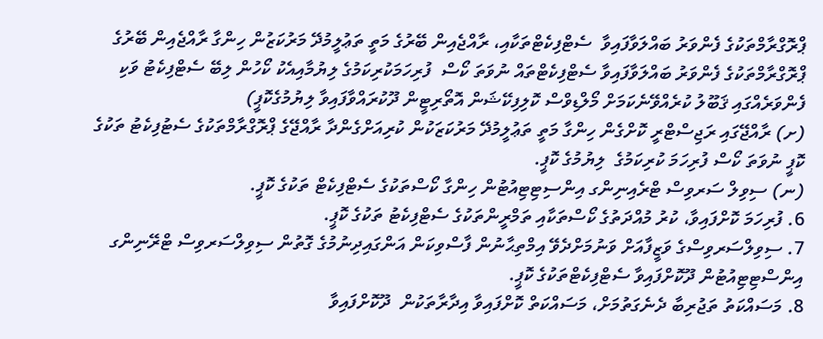ޕްރޮގްރާމްތަކުގެ ފެންވަރު ބައްލަވާފައިވާ  ސެޓްފިކެޓްތަކާއި، ރާއްޖެއިން ބޭރުގެ މަތީ ތަޢުލީމުދޭ މަރުކަޒުން ހިންގާ ރާއްޖެއިން ބޭރުގެ ޕްރޮގްރާމްތަކުގެ ފެންވަރު ބައްލަވާފައިވާ ސެޓްފިކެޓްތައް ނުވަތަ ކޯސް  ފުރިހަމަކުރިކަމުގެ ލިޔުމާއިއެކު ކޯހުން ލިބޭ ސެޓްފިކެޓު ވަކި ފެންވަރެއްގައި ޤަބޫލު ކުރެއްވޭނެކަމަށް މޯލްޑިވްސް ކޮލިފިކޭޝަން އޮތޯރިޓީން ދޫކުރައްވާފައިވާ ލިޔުމުގެކޮޕީ)
(ށ) ރާއްޖޭގައި ރަޖިސްޓްރީ ކޮށްގެން ހިންގާ މަތީ ތަޢުލީމުދޭ މަރުކަޒަކުން ކުރިއަށްގެންދާ ރާއްޖޭގެ ޕްރޮގްރާމްތަކުގެ ސެޓުފިކެޓު ތަކުގެ ކޮޕީ ނުވަތަ ކޯސް ފުރިހަމަ ކުރިކަމުގެ  ލިޔުމުގެ ކޮޕީ.
(ނ) ސިވިލް ސަރވިސް ޓްރެއިނިންގ އިންސިޓިޓިއުޓުން ހިންގާ ކޯސްތަކުގެ ސެޓްފިކެޓް ތަކުގެ ކޮޕީ.
6. ފުރިހަމަ ކޮށްފައިވާ، ކުރު މުއްދަތުގެ ކޯސްތަކާއި ތަމްރީންތަކުގެ ސެޓްފިކެޓު ތަކުގެ ކޮޕީ.
7. ސިވިލްސަރވިސްގެ ވަޒީފާއަށް ވަނުމަށްދެވޭ އިމްތިޙާނުން ފާސްވިކަން އަންގައިދިނުމުގެ ގޮތުން ސިވިލްސަރވިސް ޓްރޭނިންގ އިންސްޓިޓިއުޓުން ދޫކޮށްފައިވާ ސެޓްފިކެޓްތަކުގެ ކޮޕީ.
8. މަސައްކަތު ތަޖުރިބާ ދެނެގަތުމަށް، މަސައްކަތް ކޮށްފައިވާ އިދާރާތަކުން  ދޫކޮށްފައިވާ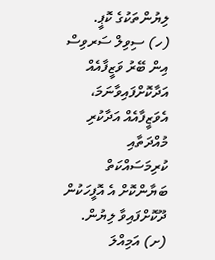ލިޔުންތަކުގެ ކޮޕީ.
(ހ) ސިވިލް ސަރވިސް އިން ބޭރު ވަޒީފާއެއް އަދާކޮށްފައިވާނަމަ، އެވަޒީފާއެއް އަދާކުރި  މުއްދަތާއި ކުރިމަސައްކަތް ބަޔާންކޮށް އެ އޮފީހަކުން ދޫކޮށްފައިވާ ލިޔުން.
(ށ) އަމިއްލަ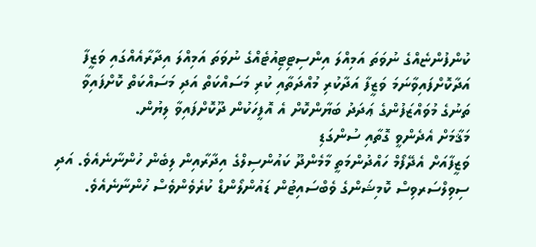ކުންފުންޏެއްގެ ނުވަތަ އަމިއްލަ އިންސިޓިޓިއުޓެއްގެ ނުވަތަ އަމިއްލަ އިދާރާއެއްގައި ވަޒީފާ އަދާކޮށްފައިވާނަމަ ވަޒީފާ އަދާކުރި މުއްދަތާއި ކުރި މަސައްކަތް އަދި މަސައްކަތް ކޮށްފައިވާ ތަނުގެ މުވައްޒަފުންގެ ޢަދަދު ބަޔާންކޮށް އެ އޮފީހަކުން ދޫކޮށްފައިވާ ލިޔުން.
މަޤާމަށް އެދެންވީ ގޮތާއި ސުންގަޑި
ވަޒީފާއަށް އެދޭފޯމް ހައްދުންމަތީ މާމެންދޫ ކައުންސިލްގެ އިދާރާއިން ލިބެން ހުންނާނެއެވެ. އަދި ސިވިލްސަރވިސް ކޮމިޝަންގެ ވެބްސައިޓުން ޑައުންލޯންޑް ކުރެވެންވެސް ހުންނާނެއެވެ.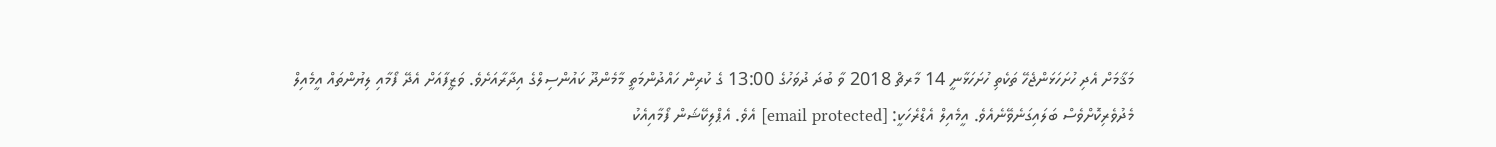މަޤާމަށް އެދި ހުށަހަޅަންޖެހޭ ތަކެތި ހުށަހަޅާނީ 14 މާރޗް 2018 ވާ ބުދަ ދުވަހުގެ 13:00 ގެ ކުރިން ހައްދުންމަތީ މާމެންދޫ ކައުންސިލްގެ އިދާރާއަށެވެ. ވަޒީފާއަށް އެދޭ ފޯމާއި ލިޔުންތައް އީމެއިލް މެދުވެރިކޮށްވެސް ބަލައިގަނެވޭނެއެވެ. އީމެއިލް އެޑްރެހަކީ: [email protected] އެވެ. އެޕްލިކޭޝަން ފޯމާއިއެކު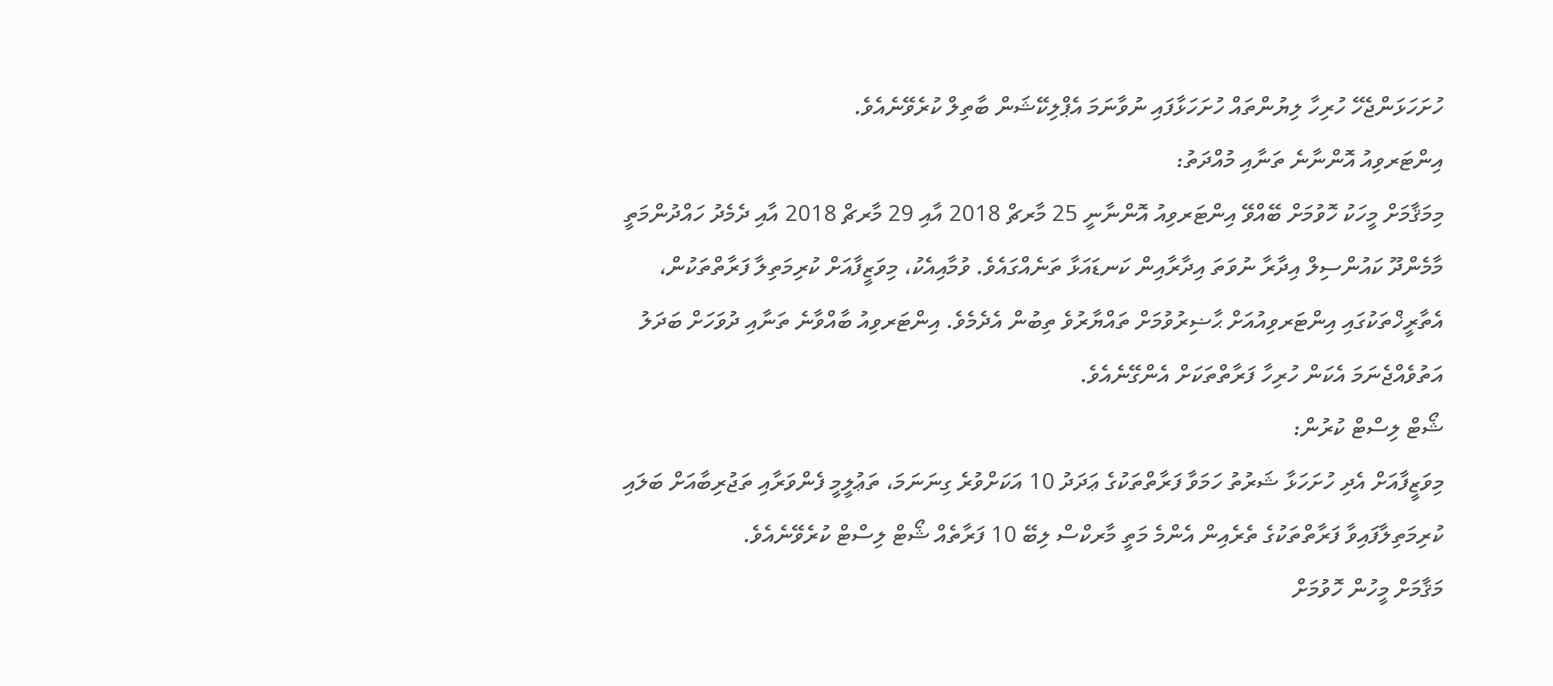ހުށަހަޅަންޖެހޭ ހުރިހާ ލިޔުންތައް ހުށަހަޅާފައި ނުވާނަމަ އެޕްލިކޭޝަން ބާތިލް ކުރެވޭނެއެވެ.
އިންޓަރވިއު އޮންނާނެ ތަނާއި މުއްދަތު:
މިމަޤާމަށް މީހަކު ހޮވުމަށް ބޭއްވޭ އިންޓަރވިއު އޮންނާނީ 25 މާރޗް 2018 އާއި 29 މާރޗް 2018 އާއި ދެމެދު ހައްދުންމަތީ މާމެންދޫ ކައުންސިލް އިދާރާ ނުވަތަ އިދާރާއިން ކަނޑައަޅާ ތަނެއްގައެވެ. ވުމާއިއެކު، މިވަޒީފާއަށް ކުރިމަތިލާ ފަރާތްތަކުން، އެތާރީޚްތަކުގައި އިންޓަރވިއުއަށް ޙާޟިރުވުމަށް ތައްޔާރުވެ ތިބުން އެދެމެވެ. އިންޓަރވިއު ބާއްވާނެ ތަނާއި ދުވަހަށް ބަދަލު އަތުވެއްޖެނަމަ އެކަން ހުރިހާ ފަރާތްތަކަށް އެންގޭނެއެވެ.
ޝޯޓް ލިސްޓް ކުރުން:
މިވަޒީފާއަށް އެދި ހުށަހަޅާ ޝަރުތު ހަމަވާ ފަރާތްތަކުގެ ޢަދަދު 10 އަކަށްވުރެ ގިނަނަމަ، ތަޢުލީމީ ފެންވަރާއި ތަޖުރިބާއަށް ބަލައި ކުރިމަތިލާފައިވާ ފަރާތްތަކުގެ ތެރެއިން އެންމެ މަތީ މާރކްސް ލިބޭ 10 ފަރާތެއް ޝޯޓް ލިސްޓް ކުރެވޭނެއެވެ.
މަޤާމަށް މީހުން ހޮވުމަށް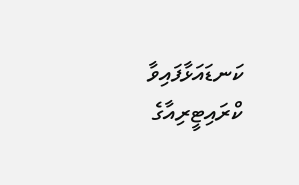ކަނޑައަޅާފައިވާ ކްރައިޓީރިއާގެ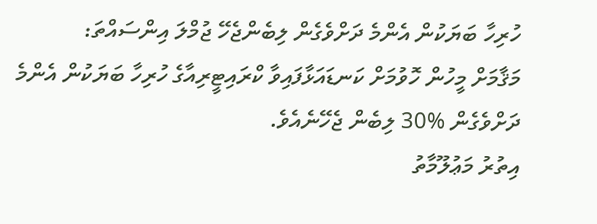ހުރިހާ ބަޔަކުން އެންމެ ދަށްވެގެން ލިބެންޖެހޭ ޖުމްލަ އިންސައްތަ:
މަޤާމަށް މީހުން ހޮވުމަށް ކަނޑައަޅާފައިވާ ކްރައިޓީރިއާގެ ހުރިހާ ބަޔަކުން އެންމެ ދަށްވެގެން %30 ލިބެން ޖެހޭނެއެވެ.
އިތުރު މަޢުލޫމާތު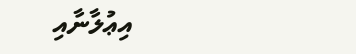އިޢުލާނާއި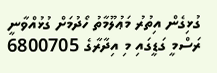ގުޅިގެން އިތުރު މަޢުލޫމާތު ހޯދުމަށް ގުޅުއްވާނީ ރަސްމީ ގަޑީގައި މި އިދާރާގެ 6800705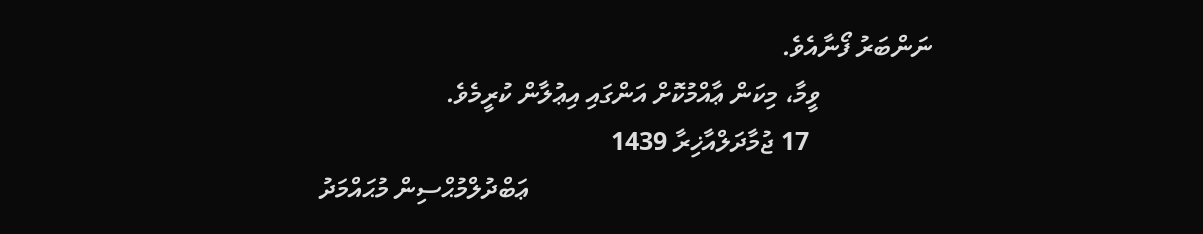ނަންބަރު ފޯނާއެވެ.
                 ވީމާ، މިކަން ޢާއްމުކޮށް އަންގައި އިޢުލާން ކުރީމެވެ.
                   17 ޖުމާދަލްއާޚިރާ 1439
                                                              ޢަބްދުލްމުޙްސިން މުޙައްމަދު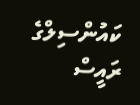ކައުންސިލްގެ ރައީސް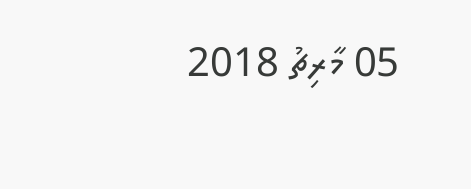05 މާރިޗު 2018